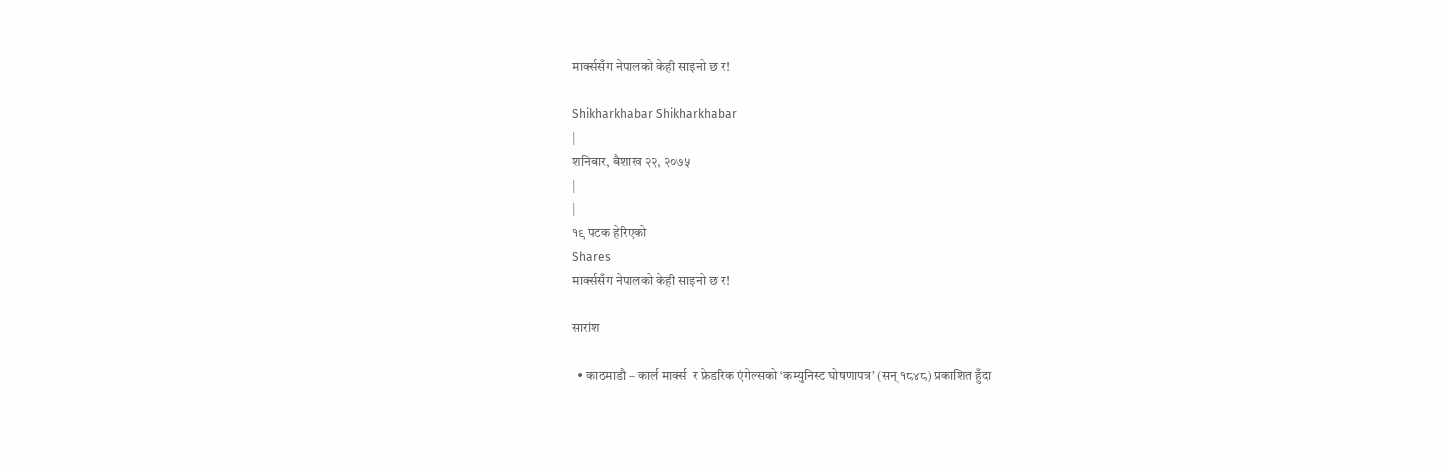मार्क्ससँग नेपालको केही साइनो छ र!

Shikharkhabar Shikharkhabar
|
शनिबार, बैशाख २२, २०७५
|
|
१९ पटक हेरिएको
Shares
मार्क्ससँग नेपालको केही साइनो छ र!

सारांश

  • काठमाडौ – कार्ल मार्क्स  र फ्रेडरिक एंगेल्सको ‘कम्युनिस्ट घोषणापत्र’ (सन् १८४८) प्रकाशित हुँदा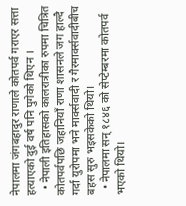नेपालमा जंगबहादुर राणाले कोतपर्व गराएर सत्ता हत्याएको दुई वर्ष पनि पुगेको थिएन ।
  • नेपाली इतिहासको कालरात्रीका रुपमा चित्रित कोतपर्वपछि जहानियाँ राणा शासनले जग हाल्दै गर्दा युरोपमा भने मार्क्सवादी र गैरमार्क्सवादीबीच बहस सुरु भइसकेको थियो।
  • नेपालमा सन् १८४६ को सेप्टेम्बरमा कोतपर्व भएको थियो।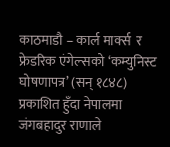काठमाडौ – कार्ल मार्क्स  र फ्रेडरिक एंगेल्सको ‘कम्युनिस्ट घोषणापत्र’ (सन् १८४८) प्रकाशित हुँदा नेपालमा जंगबहादुर राणाले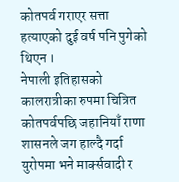कोतपर्व गराएर सत्ता हत्याएको दुई वर्ष पनि पुगेको थिएन ।
नेपाली इतिहासको कालरात्रीका रुपमा चित्रित कोतपर्वपछि जहानियाँ राणा शासनले जग हाल्दै गर्दा युरोपमा भने मार्क्सवादी र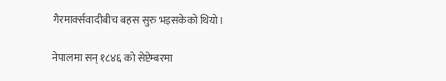गैरमार्क्सवादीबीच बहस सुरु भइसकेको थियो।

नेपालमा सन् १८४६ को सेप्टेम्बरमा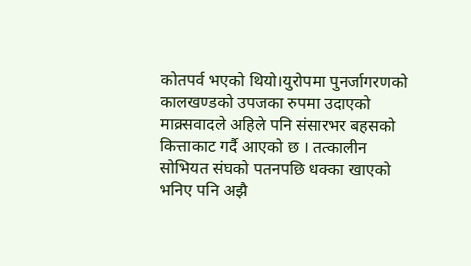कोतपर्व भएको थियो।युरोपमा पुनर्जागरणको कालखण्डको उपजका रुपमा उदाएको माक्र्सवादले अहिले पनि संसारभर बहसको कित्ताकाट गर्दै आएको छ । तत्कालीन सोभियत संघको पतनपछि धक्का खाएको भनिए पनि अझै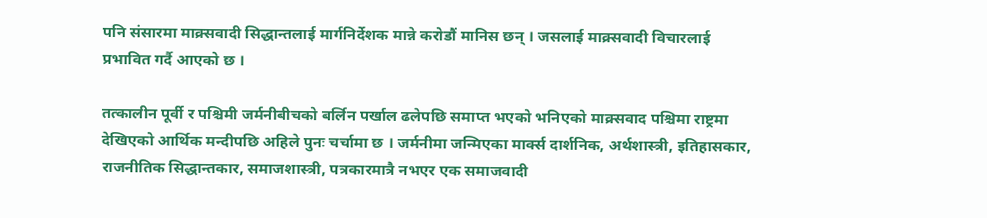पनि संसारमा माक्र्सवादी सिद्धान्तलाई मार्गनिर्देशक मान्ने करोडौं मानिस छन् । जसलाई माक्र्सवादी विचारलाई प्रभावित गर्दै आएको छ ।

तत्कालीन पूर्वी र पश्चिमी जर्मनीबीचको बर्लिन पर्खाल ढलेपछि समाप्त भएको भनिएको माक्र्सवाद पश्चिमा राष्ट्रमा देखिएको आर्थिक मन्दीपछि अहिले पुनः चर्चामा छ । जर्मनीमा जन्मिएका मार्क्स दार्शनिक, अर्थशास्त्री, इतिहासकार, राजनीतिक सिद्धान्तकार, समाजशास्त्री, पत्रकारमात्रै नभएर एक समाजवादी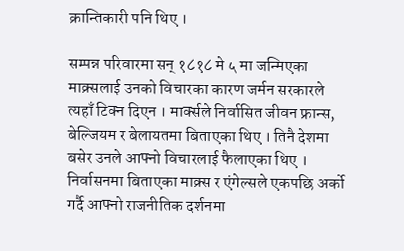क्रान्तिकारी पनि थिए ।

सम्पन्न परिवारमा सन् १८१८ मे ५ मा जन्मिएका माक्र्सलाई उनको विचारका कारण जर्मन सरकारले त्यहाँ टिक्न दिएन । मार्क्सले निर्वासित जीवन फ्रान्स, बेल्जियम र बेलायतमा बिताएका थिए । तिनै देशमा बसेर उनले आफ्नो विचारलाई फैलाएका थिए ।
निर्वासनमा बिताएका माक्र्स र एंगेल्सले एकपछि अर्को गर्दै आफ्नो राजनीतिक दर्शनमा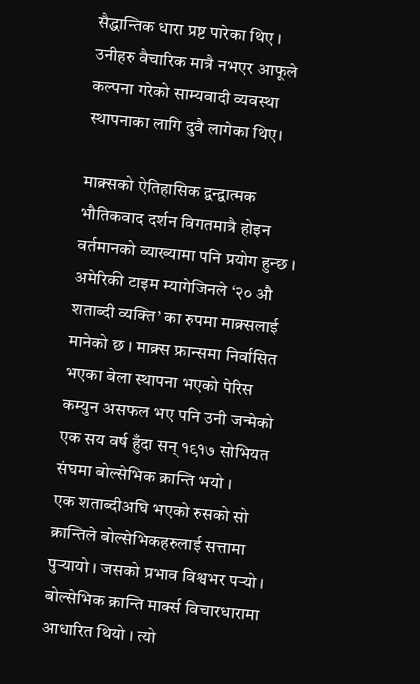सैद्धान्तिक धारा प्रष्ट पारेका थिए । उनीहरु वैचारिक मात्रै नभएर आफूले कल्पना गरेको साम्यवादी व्यवस्था स्थापनाका लागि दुवै लागेका थिए।

माक्र्सको ऐतिहासिक द्वन्द्वात्मक भौतिकवाद दर्शन विगतमात्रै होइन वर्तमानको व्याख्यामा पनि प्रयोग हुन्छ । अमेरिकी टाइम म्यागेजिनले ‘२० औ शताब्दी व्यक्ति’ का रुपमा माक्र्सलाई मानेको छ । माक्र्स फ्रान्समा निर्वासित भएका बेला स्थापना भएको पेरिस कम्युन असफल भए पनि उनी जन्मेको एक सय वर्ष हुँदा सन् १९१७ सोभियत संघमा बोल्सेभिक क्रान्ति भयो ।
एक शताब्दीअघि भएको रुसको सो क्रान्तिले बोल्सेभिकहरुलाई सत्तामा पुर्‍यायो । जसको प्रभाव विश्वभर पर्‍यो । बोल्सेभिक क्रान्ति मार्क्स विचारधारामा आधारित थियो । त्यो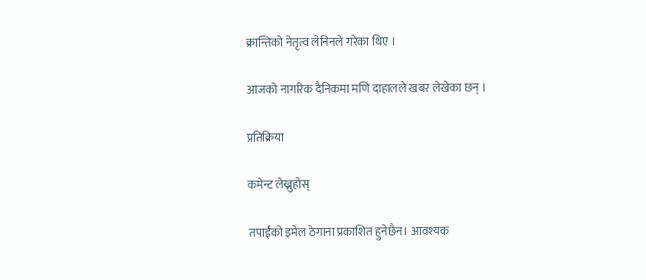क्रान्तिको नेतृत्व लेनिनले गरेका थिए ।

आजको नागरिक दैनिकमा मणि दाहालले खबर लेखेका छन् ।

प्रतिक्रिया

कमेन्ट लेख्नुहोस्

तपाईंको इमेल ठेगाना प्रकाशित हुनेछैन। आवश्यक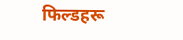फिल्डहरू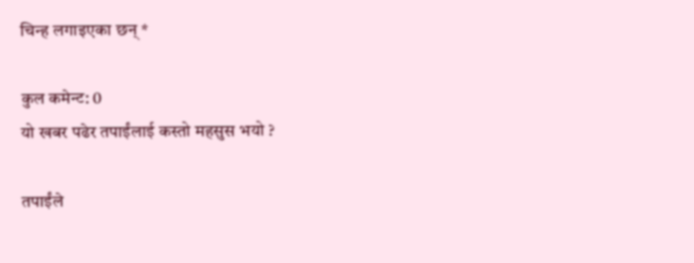चिन्ह लगाइएका छन् *

कुल कमेन्ट: 0
यो खबर पढेर तपाईंलाई कस्तो महसुस भयो ?

तपाईंले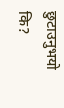छुटाउनुभयो कि?